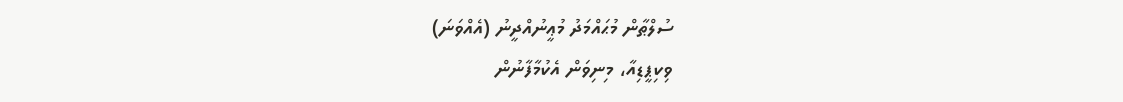ސުލްޠާން މުޙައްމަދު މުޢީނުއްދީނު (އެއްވަނަ)
ވިކިޕީޑިއާ، މިނިވަން އެކުމާފާނުން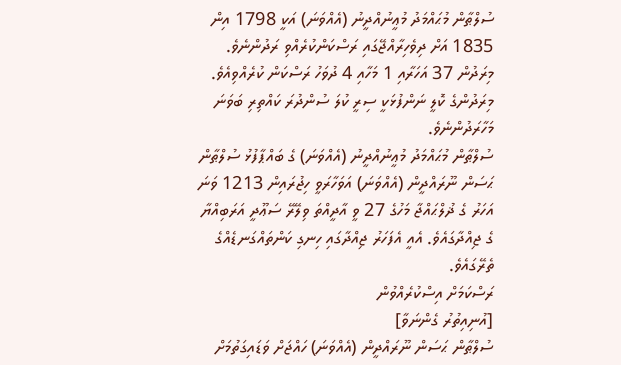ސުލްޠާން މުޙައްމަދު މުޢީނުއްދީނު (އެއްވަނަ) އަކީ 1798 އިން 1835 އަށް ދިވެހިރާއްޖޭގައި ރަސްކަންކުރެއްވި ރަދުންނެވެ. މިރަދުން 37 އަހަރާއި 1 މަހާއި 4 ދުވަހު ރަސްކަން ކުރެއްވިއެވެ. މިރަދުންގެ ކޮލީ ނަންފުޅަކީ ސިރީ ކުލަ ސުންދުރަ ކައްތިރި ބަވަނަ މަހާރަދުންނެވެ.
ސުލްޠާން މުޙައްމަދު މުޢީނުއްދީނު (އެއްވަނަ) ގެ ބައްޕާފުޅު ސުލްޠާން ޙަސަން ނޫރައްދީން (އެއްވަނަ) އަވަހާރަވީ ހިޖުރައިން 1213 ވަނަ އަހަރު ގެ ޛުލްޙައްޖާ މަހުގެ 27 ވީ އާދީއްތަ ވިލޭރޭ ސަޢޫދީ އަރަބިއްޔާ ގެ ޖިއްދާގައެވެ. އެއީ އެފަހަރު ޖިއްދާގައި ހިނގި ކަންތައްގަނޑެއްގެ ތެރޭގައެވެ.
ރަސްކަމަށް އިސްކުރެއްވުން
[އުނިއިތުރު ގެންނަވާ]
ސުލްޠާން ޙަސަން ނޫރައްދީން (އެއްވަނަ) ހައްޖަށް ވަޑައިގަތުމަށް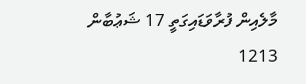މާލެއިން ފުރާވަޑައިގަތީ 17 ޝަޢުބާން 1213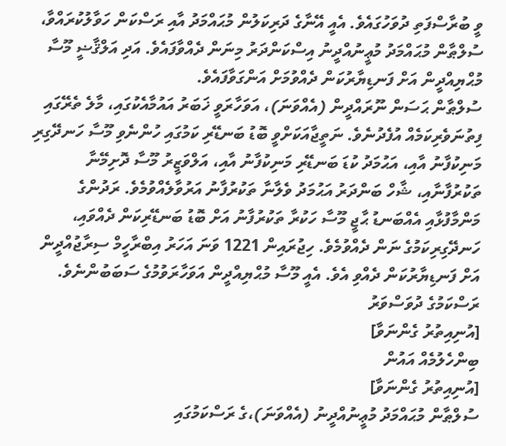ވީ ބުރާސްފަތި ދުވަހުގައެވެ. އެއީ އޭނާގެ ދަރިކަލުން މުޙައްމަދު އާއި ރަސްކަން ހަވާލުކުރައްވާ، ސުލްޠާން މުޙައްމަދު މުޢީނުއްދީނު އިސްކަންދަރު މިނަން ދެއްވާފައެވެ. އަދި އަލްޤާޟީ މޫސާ މުޙްޔިއްދީން އަށް ފަނޑިޔާރުކަން ދެއްވުމަށް އަންގަވާފައެވެ.
ސުލްޠާން ޙަސަން ނޫރައްދީން (އެއްވަނަ)، އަވަހާރަވީ ޚަބަރު އައުމާއެކުގައި، މާލެ ތެރޭގައި ފިތުނަވެރިކަމެއް އުފެދުނެވެ. ނަތީޖާއަކަށްވީ ބޮޑު ބަނޑޭރި ކަމުގައި ހުންނެވި މޫސާ ހަނދޭގިރި މަނިކުފާނު އާއި، އަޙުމަދު ކުޑަ ބަނޑޭރި މަނިކުފާނު އާއި، އަލްވަޒީރު މޫސާ ދޮށިމޭނާ ތަކުރުފާނާއި، ޝާހް ބަންދަރު އަޙުމަދު ވެލާނާ ތަކުރުފާނު އަރުވާލެއްވުމެވެ. ރަދުންގެ މަންމާފުޅާއި އެއްބަނޑު ޙާޖީ މޫސާ ހަކުރާ ތަކުރުފާނު އަށް ބޮޑު ބަނޑޭރިކަން ދެއްވައި، ހަނދޭގިރިކަމުގެ ނަން ދެއްވުމެވެ. ހިޖުރައިން 1221 ވަނަ އަހަރު އިބްރާހީމް ސިރާޖުއްދީން އަށް ފަނޑިޔާރުކަން ދެއްވި އެވެ. އެއީ މޫސާ މުޙްޔިއްދީން އަވަހާރަވުމުގެ ސަބަބުންނެވެ.
ރަސްކަމުގެ ދުވަސްވަރު
[އުނިއިތުރު ގެންނަވާ]
ބިންހެލުމެއް އައުން
[އުނިއިތުރު ގެންނަވާ]
ސުލްޠާން މުޙައްމަދު މުޢީނުއްދީނު (އެއްވަނަ)،ގެ ރަސްކަމުގައި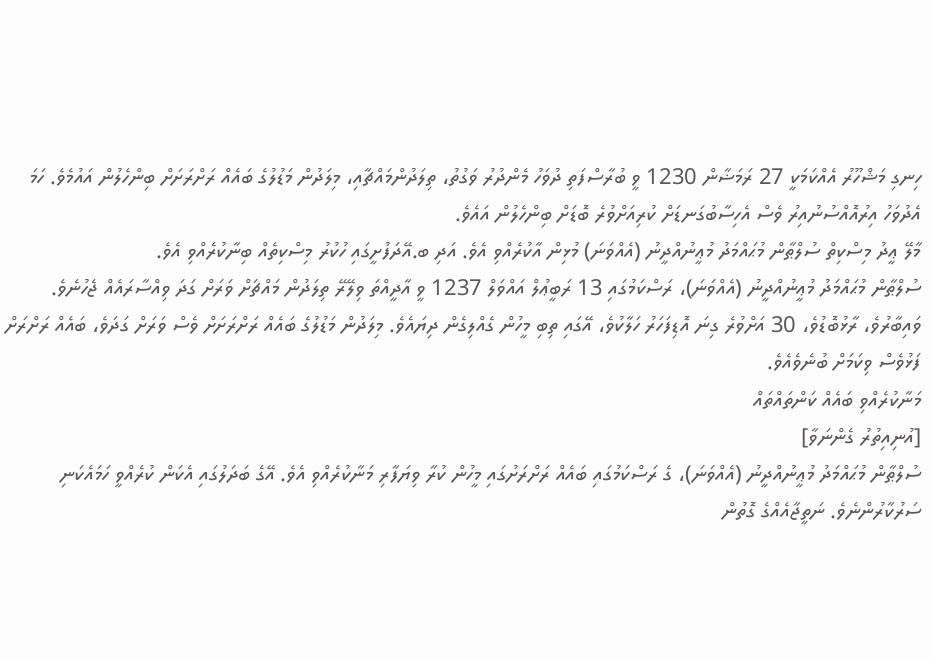ހިނގި މަޝްހޫރު އެއްކަމަކީ 27 ރަމަޟާން 1230 ވީ ބުރާސްފަތި ދުވަހު މެންދުރު ވަގުތު، ތިލަދުންމައްޗާއި، މިލަދުން މަޑުލުގެ ބައެއް ރަށްރަށަށް ބިންހެލުން އައުމެވެ. ހަމަ އެދުވަހު އިރުއޮއްސުނުއިރު ވެސް އެހިސާބުގަނޑަށް ކުރިއަށްވުރެ ބޮޑަށް ބިންހެލުން އައެވެ.
މާލޭ ޢީދު މިސްކިތް ސުލްޠާން މުޙައްމަދު މުޢީނުއްދީނު (އެއްވަނަ) މުޅިން އާކުރެއްވި އެވެ. އަދި ބ.އޭދަފުށީގައި ހުކުރު މިސްކިތެއް ބިނާކުރެއްވި އެވެ.
ސުލްޠާން މުޙައްމަދު މުޢީނުއްދީނު (އެއްވަނަ)، ރަސްކަމުގައި 13 ރަބީޢުލް އައްވަލް 1237 ވީ އާދީއްތަ ވިލޭރޭ ތިލަދުން މައްޗަށް ވަރަށް ގަދަ ވިއްސާރައެއް ޖެހުނެވެ. ވައިބާރުވެ، ރާޅުބޮޑުވެ، 30 އަށްވުރެ ގިނަ އޮޑިފަހަރު ހަލާކުވެ، އޭގައި ތިބި މީހުން ގެއްލިގެން ދިޔައެވެ. މިލަދުން މަޑުލުގެ ބައެއް ރަށްރަށަށް ވެސް ވަރަށް ގަދަވެ، ބައެއް ރަށްރަށް ފަޅުވެސް ވިކަމަށް ބުނެވެއެވެ.
މަނާކުރެއްވި ބައެއް ކަންތައްތައް
[އުނިއިތުރު ގެންނަވާ]
ސުލްޠާން މުޙައްމަދު މުޢީނުއްދީނު (އެއްވަނަ)، ގެ ރަސްކަމުގައި ބައެއް ރަށްރަށުގައި މީހުން ކުރާ ވިޔަފާރި މަނާކުރެއްވި އެވެ. އޭގެ ބަދަލުގައި އެކަން ކުރެއްވީ ހަމައެކަނި ސަރުކާރުންނެވެ. ނަތީޖާއެއްގެ ގޮތުން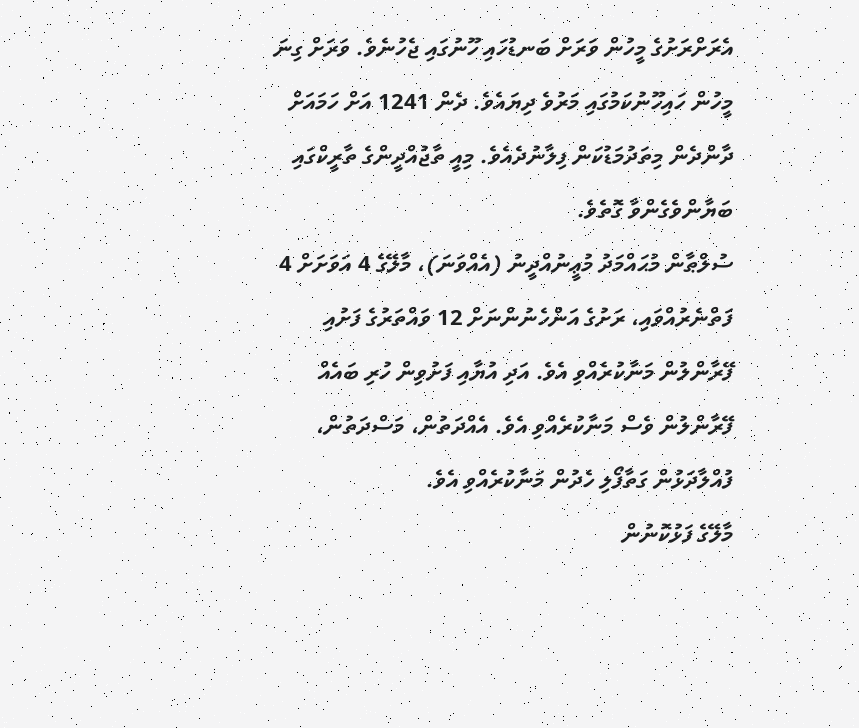އެރަށްރަށުގެ މީހުން ވަރަށް ބަނޑުހައި ހޫނުގައި ޖެހުނެވެ. ވަރަށް ގިނަ މީހުން ހައިހޫނުކަމުގައި މަރުވެ ދިޔައެވެ. ދެން 1241 އަށް ހަމައަށް ދާންދެން މިތަދުމަޑުކަން ފިލާނުދެއެވެ. މިއީ ތާޖުއްދީންގެ ތާރީކްގައި ބަޔާންވެގެންވާ ގޮތެވެ.
ސުލްޠާން މުޙައްމަދު މުޢީނުއްދީނު (އެއްވަނަ)، މާލޭގެ 4 އަވަށަށް 4 ފަތްނެރުއްވައި، ރަށުގެ އަންހެނުންނަށް 12 ވައްތަރުގެ ފަށުއި ފޭރާންލުން މަނާކުރެއްވި އެވެ. އަދި އުޔާއި ފަށުވިން ހުރި ބައެއް ފޭރާންލުން ވެސް މަނާކުރެއްވި އެވެ. އެއްދަތުން، މަސްދަތުން، ފުއްލާދަޅުން ގަތާފޯލި ހެދުން މަނާކުރެއްވި އެވެ.
މާލޭގެ ފަޅުކޮނުން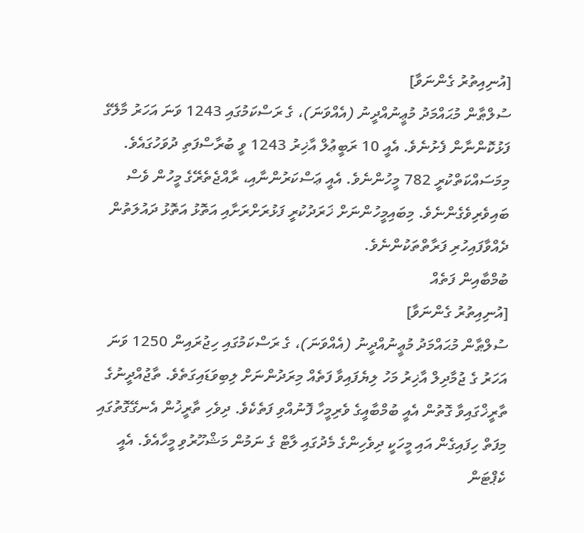[އުނިއިތުރު ގެންނަވާ]
ސުލްޠާން މުޙައްމަދު މުޢީނުއްދީނު (އެއްވަނަ)، ގެ ރަސްކަމުގައި 1243 ވަނަ އަހަރު މާލޭގެ ފަޅުކޮންނާން ފެށުނެވެ. އެއީ 10 ރަބީޢުލް އާޚިރު 1243 ވީ ބުރާސްފަތި ދުވަހުގައެވެ. މިމަސައްކަތްކުރީ 782 މީހުންނެވެ. އެއީ ޢަސްކަރުންނާއި، ރާއްޖެތެރޭގެ މީހުން ވެސް ބައިވެރިވެގެންނެވެ. މިބައިމީހުންނަށް ޚަރަދުކުރީ ފަޅުރަށްރަށާއި އަތޮޅު އަތޮޅު ދައުލަތުން ދެއްވާފައިހުރި ފަރާތްތަކުންނެވެ.
ބުމްބާއިން ފަތެއް
[އުނިއިތުރު ގެންނަވާ]
ސުލްޠާން މުޙައްމަދު މުޢީނުއްދީނު (އެއްވަނަ)، ގެ ރަސްކަމުގައި ހިޖުރައިން 1250 ވަނަ އަހަރު ގެ ޖުމާދިލް އާޚިރު މަހު ލިޔެފައިވާ ފަތެއް މިރަދުންނަށް ލިބިވަޑައިގަތެވެ. ތާޖުއްދީނުގެ ތާރީޚްގައިވާ ގޮތުން އެއީ ބުމްބާއީގެ ވެރިމީހާ ފޮނުއްވި ފަތެކެވެ. ދިވެހި ތާރީޚުން އެނގޭގޮތުގައި މިފަތް ހިފައިގެން އައި މީހަކީ ދިވެހިންގެ މެދުގައި ލާޓް ގެ ނަމުން މަޝްހޫރުވި މީހާއެވެ. އެއީ ކެޕްޓަން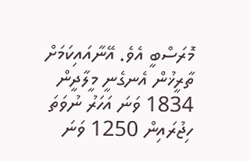މޮރަސްބީ އެވެ. އޭނާއައިކަމަށް ތާރީޚުން އެނގެނީ މީލާދީން 1834 ވަނަ އަހަރު ނުވަތަ ހިޖުރައިން 1250 ވަނަ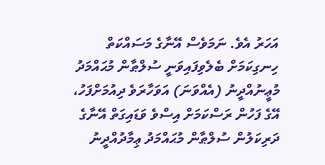އަހަރު އެވެ. ނަމަވެސް އޭނާގެ މަސައްކަތް ހިނގިކަމަށް ބެލެވިފައިވަނީ ސުލްޠާން މުޙައްމަދު މުޢީނުއްދީނު (އެއްވަނަ) އަވަހާރަވެ ދިއުމަށްފަހު، އޭގެ ފަހުން ރަސްކަމަށް އިސްވެ ވަޑައިގަތް އޭނާގެ ދަރިކަލުން ސުލްޠާން މުޙައްމަދު ޢިމާދުއްދީނު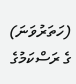(ހަތަރުވަނަ) ގެ ރަސްކަމުގެ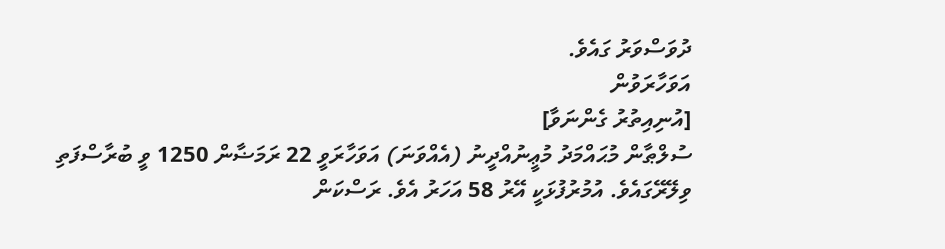ދުވަސްވަރު ގައެވެ.
އަވަހާރަވުން
[އުނިއިތުރު ގެންނަވާ]
ސުލްޠާން މުޙައްމަދު މުޢީނުއްދީނު (އެއްވަނަ) އަވަހާރަވީ 22 ރަމަޟާން 1250 ވީ ބުރާސްފަތި ވިލޭރޭގައެވެ. އުމުރުފުޅަކީ އޭރު 58 އަހަރު އެވެ. ރަސްކަން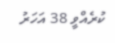ކުރެއްވީ 38 އަހަރު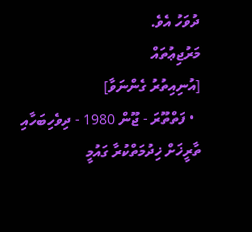ދުވަހު އެވެ.
މަރުޖިޢުތައް
[އުނިއިތުރު ގެންނަވާ]
  • ފަތްތޫރަ - ޖޫން 1980 - ދިވެހިބަހާއި ތާރީޚަށް ޚިދުމަތްކުރާ ގައުމީ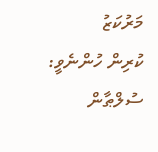މަރުކަޒު
ކުރިން ހުންނެވީ:
ސުލްޠާން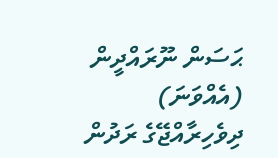ޙަސަން ނޫރައްދީން (އެއްވަނަ)
ދިވެހިރާއްޖޭގެ ރަދުން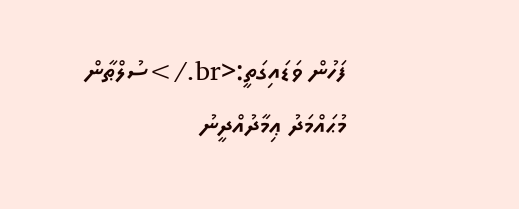ފަހުން ވަޑައިގަތީ:<br./>ސުލްޠާން މުޙައްމަދު ޢިމާދުއްދީނު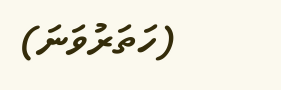(ހަތަރުވަނަ)